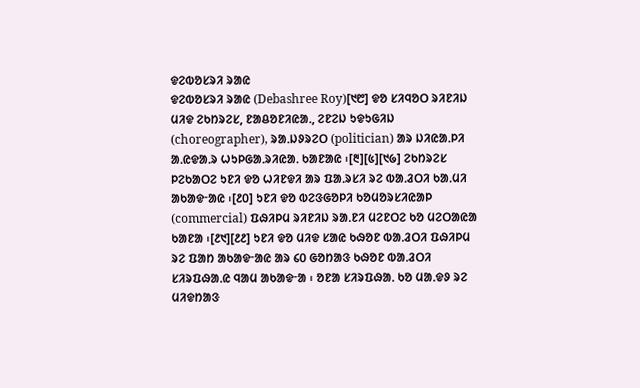ᱫᱮᱵᱚᱥᱨᱤ ᱨᱟᱭ
ᱫᱮᱵᱚᱥᱨᱤ ᱨᱟᱭ (Debashree Roy)[᱑᱘] ᱫᱚ ᱥᱤᱧᱚᱛ ᱨᱤᱱᱤᱡ ᱢᱤᱫ ᱮᱠᱴᱨᱮᱥ, ᱱᱟᱪᱚᱱᱤᱭᱟᱹ, ᱮᱱᱮᱡ ᱩᱫᱩᱜᱤᱡ (choreographer), ᱨᱟᱹᱡᱽᱨᱮᱛ (politician) ᱟᱨ ᱡᱤᱭᱟᱹᱞᱤ ᱟᱹᱭᱫᱟᱹᱨ ᱦᱩᱞᱜᱟᱹᱨᱤᱭᱟᱹ ᱠᱟᱱᱟᱭ ᱾[᱓][᱕][᱑᱙] ᱮᱠᱴᱨᱮᱥ ᱞᱮᱠᱟᱛᱮ ᱩᱱᱤ ᱫᱚ ᱦᱤᱱᱫᱤ ᱟᱨ ᱯᱟᱹᱨᱥᱤ ᱨᱮ ᱵᱟᱹᱲᱛᱤ ᱠᱟᱹᱢᱤ ᱟᱠᱟᱫᱼᱟᱭ ᱾[᱒᱐] ᱩᱱᱤ ᱫᱚ ᱵᱮᱝᱜᱚᱞᱤ ᱠᱚᱢᱚᱨᱥᱤᱭᱟᱞ (commercial) ᱯᱷᱤᱞᱢ ᱨᱤᱱᱤᱡ ᱨᱟᱹᱱᱤ ᱢᱮᱱᱛᱮ ᱠᱚ ᱢᱮᱛᱟᱭᱟ ᱠᱟᱱᱟ ᱾[᱒᱑][᱒᱒] ᱩᱱᱤ ᱫᱚ ᱢᱤᱫ ᱥᱟᱭ ᱠᱷᱚᱱ ᱵᱟᱹᱲᱛᱤ ᱯᱷᱤᱞᱢ ᱨᱮ ᱯᱟᱴ ᱟᱠᱟᱫᱼᱟᱭ ᱟᱨ ᱔᱐ ᱜᱚᱴᱟᱝ ᱠᱷᱚᱱ ᱵᱟᱹᱲᱛᱤ ᱥᱤᱨᱯᱷᱟᱹᱭ ᱧᱟᱢ ᱟᱠᱟᱫᱼᱟ ᱾ ᱚᱱᱟ ᱥᱤᱨᱯᱷᱟᱹ ᱠᱚ ᱢᱟᱹᱫᱽ ᱨᱮ ᱢᱤᱫᱴᱟᱝ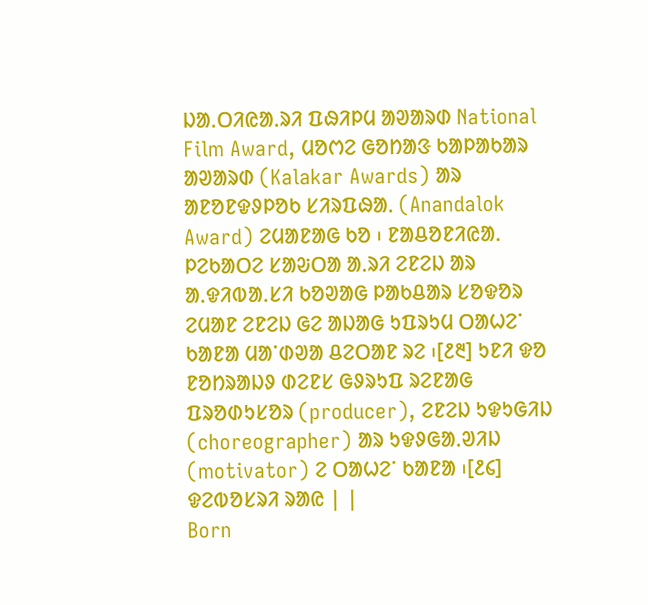ᱡᱟᱹᱛᱤᱭᱟᱹᱨᱤ ᱯᱷᱤᱞᱢ ᱟᱣᱟᱨᱰ National Film Award, ᱢᱚᱬᱮ ᱜᱚᱴᱟᱝ ᱠᱟᱞᱟᱠᱟᱨ ᱟᱣᱟᱨᱰ (Kalakar Awards) ᱟᱨ ᱟᱱᱚᱱᱫᱽᱞᱚᱠ ᱥᱤᱨᱯᱷᱟᱹ (Anandalok Award) ᱮᱢᱟᱱᱟᱜ ᱠᱚ ᱾ ᱱᱟᱪᱚᱱᱤᱭᱟᱹ ᱞᱮᱠᱟᱛᱮ ᱥᱟᱶᱛᱟ ᱟᱹᱨᱤ ᱮᱱᱮᱡ ᱟᱨ ᱟᱹᱫᱤᱵᱟᱹᱥᱤ ᱠᱚᱣᱟᱜ ᱞᱟᱠᱪᱟᱨ ᱥᱚᱫᱚᱨ ᱮᱢᱟᱱ ᱮᱱᱮᱡ ᱜᱮ ᱟᱡᱟᱜ ᱩᱯᱨᱩᱢ ᱛᱟᱦᱮᱸ ᱠᱟᱱᱟ ᱢᱟᱸᱰᱣᱟ ᱪᱮᱛᱟᱱ ᱨᱮ ᱾[᱒᱓] ᱩᱱᱤ ᱫᱚ ᱱᱚᱴᱨᱟᱡᱽ ᱰᱮᱱᱥ ᱜᱽᱨᱩᱯ ᱨᱮᱱᱟᱜ ᱯᱨᱚᱰᱩᱥᱚᱨ (producer), ᱮᱱᱮᱡ ᱩᱫᱩᱜᱤᱡ (choreographer) ᱟᱨ ᱩᱫᱽᱜᱟᱹᱣᱤᱡ (motivator) ᱮ ᱛᱟᱦᱮᱸ ᱠᱟᱱᱟ ᱾[᱒᱔]
ᱫᱮᱵᱚᱥᱨᱤ ᱨᱟᱭ | |
Born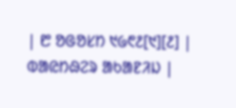| ᱘ ᱚᱜᱚᱥᱴ ᱑᱙᱖᱒[᱑][᱒] |
ᱵᱟᱭᱴᱷᱮᱨ ᱟᱠᱟᱱᱤᱡ |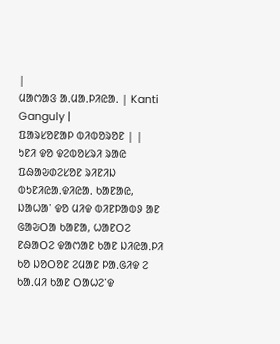|
ᱢᱟᱬᱟᱝ ᱟᱹᱢᱟᱹᱞᱤᱭᱟᱹ | Kanti Ganguly |
ᱯᱟᱨᱥᱚᱱᱟᱞ ᱵᱤᱵᱚᱨᱚᱱ | |
ᱩᱱᱤ ᱫᱚ ᱫᱮᱵᱚᱥᱨᱤ ᱨᱟᱭ ᱯᱷᱟᱶᱰᱮᱥᱚᱱ ᱨᱤᱱᱤᱡ ᱵᱩᱱᱤᱭᱟᱹᱫᱤᱭᱟᱹ ᱠᱟᱱᱟᱭ, ᱡᱟᱦᱟᱸ ᱫᱚ ᱢᱤᱫ ᱵᱤᱱᱞᱟᱵᱽ ᱟᱱ ᱜᱟᱶᱛᱟ ᱠᱟᱱᱟ, ᱦᱟᱱᱛᱮ ᱱᱷᱟᱛᱮ ᱫᱟᱬᱟᱱ ᱠᱟᱱ ᱡᱤᱭᱟᱹᱞᱤ ᱠᱚ ᱡᱚᱛᱚᱱ ᱮᱢᱟᱱ ᱞᱟᱹᱜᱤᱫ ᱮ ᱠᱟᱹᱢᱤ ᱠᱟᱱ ᱛᱟᱦᱮᱸᱫ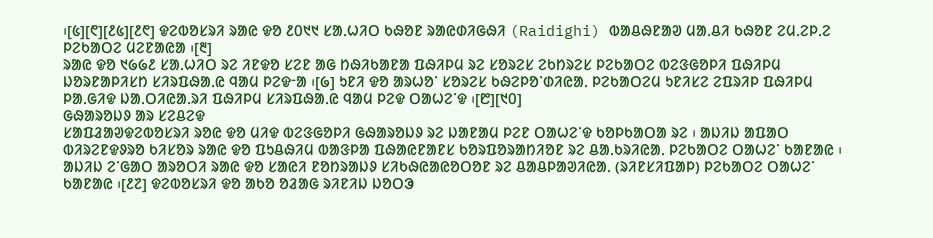᱾[᱕][᱖][᱒᱕][᱒᱖] ᱫᱮᱵᱚᱥᱨᱤ ᱨᱟᱭ ᱫᱚ ᱒᱐᱑᱑ ᱥᱟᱹᱦᱤᱛ ᱠᱷᱚᱱ ᱨᱟᱭᱰᱤᱜᱷᱤ (Raidighi) ᱵᱟᱪᱷᱱᱟᱣ ᱢᱟᱹᱪᱤ ᱠᱷᱚᱱ ᱮᱢᱹᱮᱞᱹᱮ ᱞᱮᱠᱟᱛᱮ ᱢᱮᱱᱟᱭᱟ ᱾[᱓]
ᱨᱟᱭ ᱫᱚ ᱑᱙᱙᱒ ᱥᱟᱹᱦᱤᱛ ᱨᱮ ᱤᱱᱫᱚ ᱥᱮᱱ ᱟᱜ ᱴᱷᱤᱠᱟᱱᱟ ᱯᱷᱤᱞᱢ ᱨᱮ ᱥᱚᱨᱮᱥ ᱮᱠᱴᱨᱮᱥ ᱞᱮᱠᱟᱛᱮ ᱵᱮᱝᱜᱚᱞᱤ ᱯᱷᱤᱞᱢ ᱡᱚᱨᱱᱟᱞᱤᱥᱴ ᱥᱤᱨᱯᱷᱟᱹᱭ ᱧᱟᱢ ᱞᱮᱫᱼᱟ ᱾[᱙] ᱩᱱᱤ ᱫᱚ ᱟᱨᱦᱚᱸ ᱥᱚᱨᱮᱥ ᱠᱷᱮᱞᱚᱸᱰᱤᱭᱟᱹ ᱞᱮᱠᱟᱛᱮᱢ ᱩᱱᱤᱥᱮ ᱮᱯᱨᱤᱞ ᱯᱷᱤᱞᱢ ᱞᱟᱹᱜᱤᱫ ᱡᱟᱹᱛᱤᱭᱟᱹᱨᱤ ᱯᱷᱤᱞᱢ ᱥᱤᱨᱯᱷᱟᱹᱭ ᱧᱟᱢ ᱞᱮᱫ ᱛᱟᱦᱮᱸᱫ ᱾[᱘][᱑᱐]
ᱜᱷᱟᱨᱚᱡᱽ ᱟᱨ ᱥᱮᱪᱮᱫ
ᱥᱟᱯᱲᱟᱣᱫᱮᱵᱚᱥᱨᱤ ᱨᱚᱭ ᱫᱚ ᱢᱤᱫ ᱵᱮᱝᱜᱚᱞᱤ ᱜᱷᱟᱨᱚᱡᱽ ᱨᱮ ᱡᱟᱱᱟᱢ ᱞᱮᱱ ᱛᱟᱦᱮᱸᱫ ᱠᱚᱞᱠᱟᱛᱟ ᱨᱮ ᱾ ᱟᱡᱤᱡ ᱟᱯᱟᱛ ᱵᱤᱨᱮᱱᱫᱽᱨᱚ ᱠᱤᱥᱚᱨ ᱨᱟᱭ ᱫᱚ ᱯᱩᱪᱷᱤᱢ ᱵᱟᱝᱞᱟ ᱯᱷᱟᱭᱱᱟᱱᱥ ᱠᱚᱨᱯᱚᱨᱟᱴᱤᱚᱱ ᱨᱮ ᱪᱟᱹᱠᱨᱤᱭᱟᱹ ᱞᱮᱠᱟᱛᱮ ᱛᱟᱦᱮᱸ ᱠᱟᱱᱟᱭ ᱾ ᱟᱡᱤᱡ ᱮᱸᱜᱟᱛ ᱟᱨᱚᱛᱤ ᱨᱟᱭ ᱫᱚ ᱥᱟᱭᱤ ᱱᱚᱴᱨᱟᱡᱽ ᱥᱤᱠᱷᱭᱟᱭᱚᱛᱚᱱ ᱨᱮ ᱪᱟᱪᱞᱟᱣᱤᱭᱟᱹ (ᱨᱤᱱᱥᱤᱯᱟᱞ) ᱞᱮᱠᱟᱛᱮ ᱛᱟᱦᱮᱸ ᱠᱟᱱᱟᱭ ᱾[᱒᱗] ᱫᱮᱵᱚᱥᱨᱤ ᱫᱚ ᱟᱠᱚ ᱚᱲᱟᱜ ᱨᱤᱱᱤᱡ ᱡᱚᱛᱳ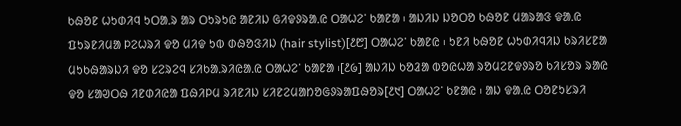ᱠᱷᱚᱱ ᱦᱩᱰᱤᱧ ᱩᱛᱟᱹᱨ ᱟᱨ ᱛᱩᱨᱩᱭ ᱟᱱᱤᱡ ᱜᱤᱫᱽᱨᱟᱹᱭ ᱛᱟᱦᱮᱸ ᱠᱟᱱᱟ ᱾ ᱟᱡᱤᱡ ᱡᱚᱛᱚ ᱠᱷᱚᱱ ᱢᱟᱨᱟᱝ ᱫᱟᱹᱭ ᱯᱩᱨᱱᱤᱢᱟ ᱞᱮᱦᱨᱤ ᱫᱚ ᱢᱤᱫ ᱩᱵ ᱰᱷᱚᱝᱤᱡ (hair stylist)[᱒᱘] ᱛᱟᱦᱮᱸ ᱠᱟᱱᱭ ᱾ ᱩᱱᱤ ᱠᱷᱚᱱ ᱦᱩᱰᱤᱧᱤᱡ ᱠᱨᱤᱥᱱᱟ ᱢᱩᱠᱷᱟᱨᱡᱤ ᱫᱚ ᱥᱮᱨᱮᱧ ᱥᱤᱠᱟᱹᱨᱤᱭᱟᱹᱭ ᱛᱟᱦᱮᱸ ᱠᱟᱱᱟ ᱾[᱒᱙] ᱟᱡᱤᱡ ᱠᱚᱲᱟ ᱵᱚᱭᱦᱟ ᱨᱚᱢᱮᱱᱫᱽᱨᱚ ᱠᱤᱥᱚᱨ ᱨᱟᱭ ᱫᱚ ᱥᱟᱣᱛᱷ ᱤᱱᱰᱤᱭᱟ ᱯᱷᱤᱞᱢ ᱨᱤᱱᱤᱡ ᱥᱤᱱᱮᱢᱟᱴᱚᱜᱽᱨᱟᱯᱷᱚᱨ[᱒᱑] ᱛᱟᱦᱮᱸ ᱠᱱᱟᱭ ᱾ ᱟᱡ ᱫᱟᱹᱭ ᱛᱚᱱᱩᱥᱨᱤ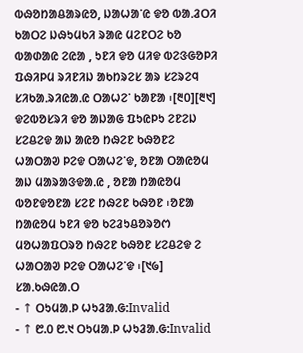ᱵᱷᱚᱴᱟᱪᱟᱨᱭᱚ, ᱡᱟᱦᱟᱸᱭ ᱫᱚ ᱵᱟᱹᱲᱛᱤ ᱠᱟᱛᱮ ᱡᱷᱩᱢᱠᱤ ᱨᱟᱭ ᱢᱮᱱᱛᱮ ᱠᱚ ᱵᱟᱰᱟᱭ ᱮᱭᱟ , ᱩᱱᱤ ᱫᱚ ᱢᱤᱫ ᱵᱮᱝᱜᱚᱞᱤ ᱯᱷᱤᱞᱢ ᱨᱤᱱᱤᱡ ᱟᱠᱴᱨᱮᱥ ᱟᱨ ᱥᱮᱨᱮᱧ ᱥᱤᱠᱟᱹᱨᱤᱭᱟᱹᱭ ᱛᱟᱦᱮᱸ ᱠᱟᱱᱟ ᱾[᱓᱐][᱓᱑] ᱫᱮᱵᱚᱥᱨᱤ ᱫᱚ ᱟᱡᱟᱜ ᱯᱩᱭᱞᱩ ᱮᱱᱮᱡ ᱥᱮᱪᱮᱫ ᱟᱡ ᱟᱭᱚ ᱴᱷᱮᱱ ᱠᱷᱚᱱᱮ ᱦᱟᱛᱟᱣ ᱞᱮᱫ ᱛᱟᱦᱮᱸᱫ, ᱚᱱᱟ ᱛᱟᱭᱚᱢ ᱟᱡ ᱢᱟᱨᱟᱝᱫᱟᱹᱭ , ᱚᱱᱟ ᱴᱟᱭᱚᱢ ᱵᱚᱱᱫᱚᱱᱟ ᱥᱮᱱ ᱴᱷᱮᱱ ᱠᱷᱚᱱ ᱾ᱚᱱᱟ ᱴᱟᱭᱚᱢ ᱩᱱᱤ ᱫᱚ ᱠᱮᱲᱩᱪᱚᱨᱚᱬ ᱢᱚᱦᱟᱯᱛᱨᱚ ᱴᱷᱮᱱ ᱠᱷᱚᱱ ᱥᱮᱪᱮᱫ ᱮ ᱦᱟᱛᱟᱣ ᱞᱮᱫ ᱛᱟᱦᱮᱸᱫ ᱾[᱑᱙]
ᱥᱟᱹᱠᱷᱭᱟᱹᱛ
- ↑ ᱛᱩᱢᱟᱹᱞ ᱦᱩᱲᱟᱹᱜ:Invalid
- ↑ ᱘.᱐ ᱘.᱑ ᱛᱩᱢᱟᱹᱞ ᱦᱩᱲᱟᱹᱜ:Invalid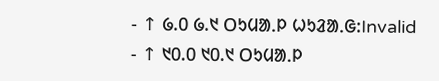- ↑ ᱙.᱐ ᱙.᱑ ᱛᱩᱢᱟᱹᱞ ᱦᱩᱲᱟᱹᱜ:Invalid
- ↑ ᱑᱐.᱐ ᱑᱐.᱑ ᱛᱩᱢᱟᱹᱞ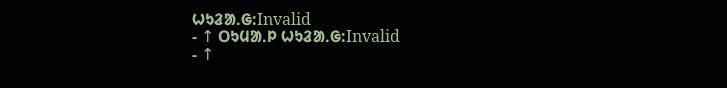ᱦᱩᱲᱟᱹᱜ:Invalid
- ↑ ᱛᱩᱢᱟᱹᱞ ᱦᱩᱲᱟᱹᱜ:Invalid
- ↑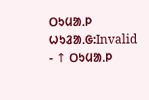ᱛᱩᱢᱟᱹᱞ ᱦᱩᱲᱟᱹᱜ:Invalid
- ↑ ᱛᱩᱢᱟᱹᱞ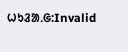ᱦᱩᱲᱟᱹᱜ:Invalid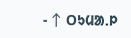- ↑ ᱛᱩᱢᱟᱹᱞ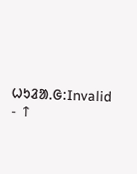ᱦᱩᱲᱟᱹᱜ:Invalid
- ↑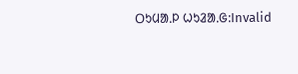ᱛᱩᱢᱟᱹᱞ ᱦᱩᱲᱟᱹᱜ:Invalid